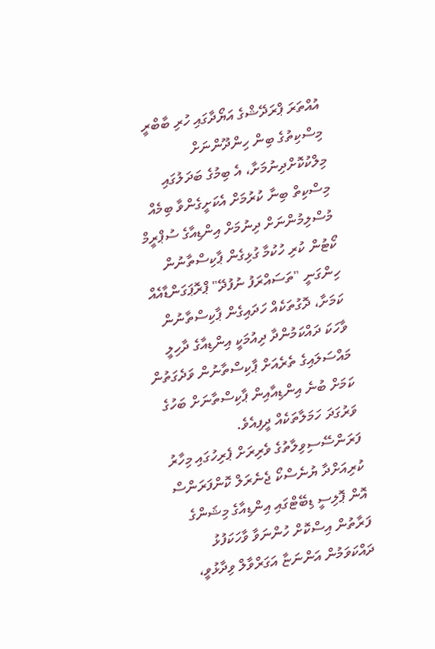އުއްތަރަ ޕްރަދޭޝްގެ އަޔޯދާގައި ހުރި ބާބްރީ މިސްކިތުގެ ބިން ހިންދޫންނަށް މިލްކުކޮށްދިނުމަށާ، އެ ބިމުގެ ބަދަލުގައި މިސްކިތް ބިނާ ކުރުމަށް އެކަށީގެންވާ ބިމެއް މުސްލިމުންނަށް ދިނުމަށް އިންޑިއާގެ ސުޕްރީމް ކޯޓުން ކުރި ހުކުމާ ގުޅިގެން ޕާކިސްތާނުން ހިންގަނީ "ތަސައްރަފު ނުފުދޭ" ޕްރޮޕަގަންޑާއެއް ކަމަށާ، ދޮގުތަކެއް ހަދައިގެން ޕާކިސްތާނުން ވާހަކަ ދައްކަމުންދާ ދިއުމަކީ އިންޑިއާގެ ދާހިލީ މައްސަލައިގެ ތެރެއަށް ޕާކިސްތާނުން ވަދެގަތުން ކަމަށް ބުނެ އިންޑިއާއިން ޕާކިސްތާނަށް ބަހުގެ ވަރުގަދަ ހަމަލާތަކެއް ދީފިއެވެ.
ފަރަންސޭސިވިލާތުގެ ވެރިރަށް ޕެރިހުގައި މިހާރު ކުރިއަށްދާ ޔުނެސްކޯ ޖެނެރަލް ކޮންފަރަންސް އޮން ޕޮލިސީ ޑިބޭޓްގައި އިންޑިއާގެ މިޝަންގެ ފަރާތުން އިސްކޮށް ހުންނަވާ ވާހަކަފުޅު ދައްކަވަމުން އަންނަޏާ އަގަރްވާލް ވިދާޅުވީ،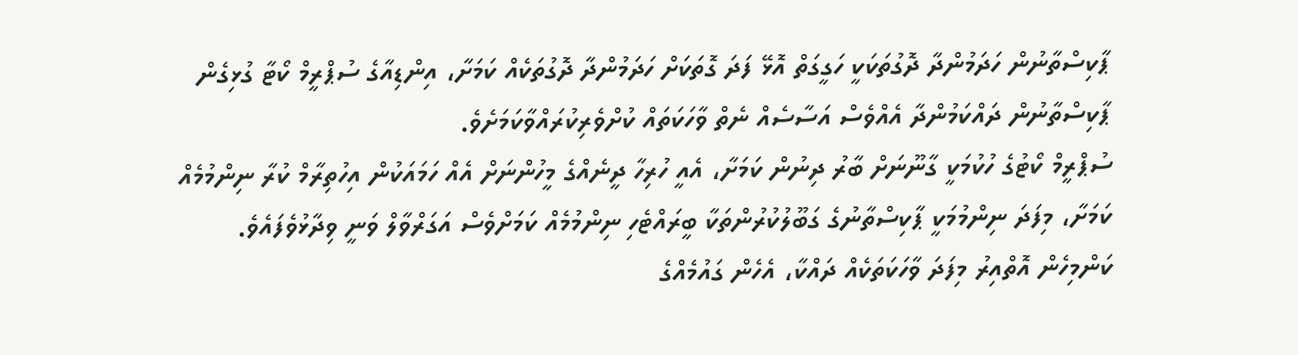ޕާކިސްތާނުން ހަދަމުންދާ ދޮގުތަކަކީ ހަގީގަތް އޮޅޭ ފަދަ ގޮތަކަށް ހަދަމުންދާ ދޮގުތަކެއް ކަމަށާ، އިންޑިއާގެ ސުޕްރީމް ކޯޓާ ގުޅިގެން ޕާކިސްތާނުން ދައްކަމުންދާ އެއްވެސް އަސާސެއް ނެތް ވާހަކަތައް ކުށްވެރިކުރައްވާކަމަށެވެ.
ސުޕްރީމް ކޯޓުގެ ހުކުމަކީ ގާނޫނަށް ބާރު ދިނުން ކަމަށާ، އެއީ ހުރިހާ ދީނެއްގެ މީހުންނަށް އެއް ހަމައަކުން އިހުތިރާމް ކުރާ ނިންމުމެއް ކަމަށާ، މިފަދަ ނިންމުމަކީ ޕާކިސްތާނުގެ ގަބޫލުކުރުންތަކާ ބީރައްޓެހި ނިންމުމެއް ކަމަށްވެސް އަގަރްވާލް ވަނީ ވިދާޅުވެފައެވެ.
ކަންމިހެން އޮތްއިރު މިފަދަ ވާހަކަތަކެއް ދައްކާ، އެހެން ގައުމެއްގެ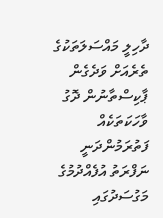ދާހިލީ މައްސަލަތަކުގެ ތެރެއަށް ވަދެގެން ޕާކިސްތާނުން ދޮގު ވާހަކަތަކެއް ފަތުރަމުންދަނީ ނަފްރަތު އުފެއްދުމުގެ މަގުސަދުގައި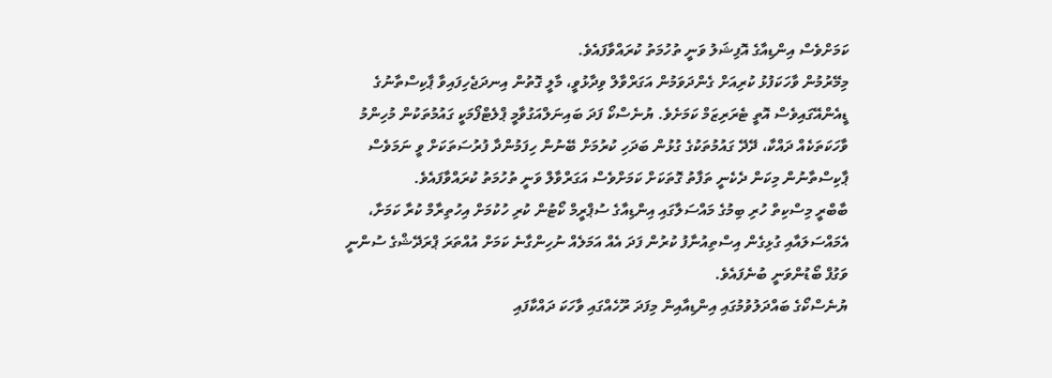ކަމަށްވެސް އިންޑިއާގެ އޮފިޝަލު ވަނީ ތުހުމަތު ކުރައްވާފައެވެ.
މިމޭރުމުން ވާހަކަފުޅު ކުރިއަށް ގެންދަވަމުން އަގަރްވާލް ވިދާޅުވީ، މާލީ ގޮތުން އިނދަޖެހިފައިވާ ޕާކިސްތާނުގެ ޑީއެންއޭގައިވެސް އޮތީ ޓެރަރިޒަމް ކަމަށެވެ. ޔުނެސްކޯ ފަދަ ބައިނަލްއަގުވާމީ ޕްލެޓްފޯމަކީ ގައުމުތަކުން މުހިންމު ވާހަކަތަކެއް ދައްކާ، ދޭދޭ ގައުމުތަކުގެ ގުޅުން ބަދަހި ކުރުމަށް ބޭނުން ހިފަމުންދާ ފުރުސަތަކަށް ވީ ނަމަވެސް ޕާކިސްތާނުން މިކަން ދެކެނީ ތަފާތު ގޮތަކަށް ކަމަށްވެސް އަގަރްވާލް ވަނީ ތުހުމަތު ކުރައްވާފައެވެ.
ބާބްރީ މިސްކިތް ހުރި ބިމުގެ މައްސަލާގައި އިންޑިއާގެ ސުޕްރީމް ކޯޓުން ކުރި ހުކުމަށް އިހުތިރާމް ކުރާ ކަމަށާ، އެމައްސަލައާއި ގުޅިގެން އިސްތިއުނާފު ކުރުން ފަދަ އެއް އަމަލެއް ނުހިންގާނެ ކަމަށް އުއްތަރަ ޕްރަދޭޝްގެ ސުންނީ ވަގުފް ބޯޑުންވަނީ ބުނެފައެވެ.
ޔުނެސްކޯގެ ބައްދަލުވުމުގައި އިންޑިއާއިން މިފަދަ ރޫހެއްގައި ވާހަކަ ދައްކާފައި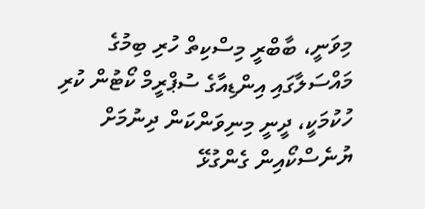މިވަނީ، ބާބްރީ މިސްކިތް ހުރި ބިމުގެ މައްސަލާގައި އިންޑިއާގެ ސުޕްރީމް ކޯޓުން ކުރި ހުކުމަކީ، ދީނީ މިނިވަންކަން ދިނުމަށް ޔުނެސްކޯއިން ގެންގުޅޭ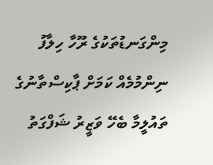މިންގަނޑުތަކުގެ ރޫހާ ހިލާފު ނިންމުމެއް ކަމަށް ޕާކިސްތާނުގެ ތައުލީމާ ބެހޭ ވަޒީރު ޝަފްގަތު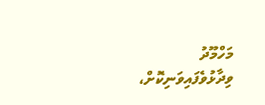މަހްމޫދު ވިދާޅުވެފައިވަނިކޮށް،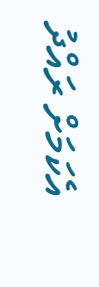އެކަމަށް ރައްދު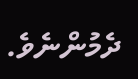ދެމުންނެވެ.